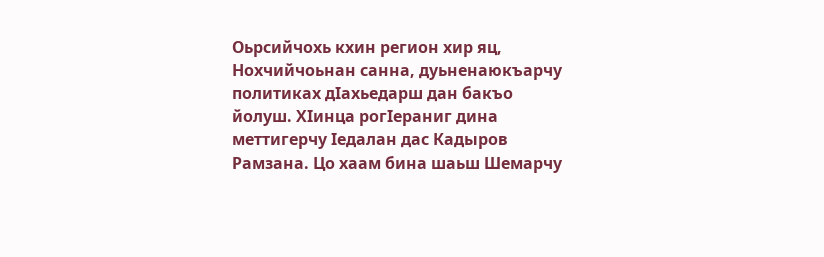Оьрсийчохь кхин регион хир яц, Нохчийчоьнан санна, дуьненаюкъарчу политиках дIахьедарш дан бакъо йолуш. ХIинца рогIераниг дина меттигерчу Iедалан дас Кадыров Рамзана. Цо хаам бина шаьш Шемарчу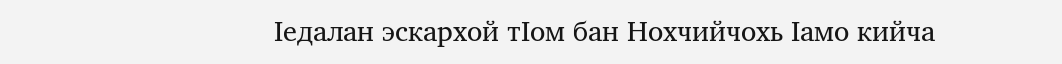Iедалан эскархой тIом бан Нохчийчохь Iамо кийча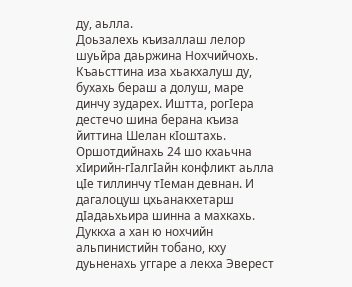ду, аьлла.
Доьзалехь къизаллаш лелор шуьйра даьржина Нохчийчохь. Къаьсттина иза хьакхалуш ду, бухахь бераш а долуш, маре динчу зударех. Иштта, рогIера дестечо шина берана къиза йиттина Шелан кIоштахь.
Оршотдийнахь 24 шо кхаьчна хIирийн-гIалгIайн конфликт аьлла цIе тиллинчу тIеман девнан. И дагалоцуш цхьанакхетарш дIадаьхьира шинна а махкахь.
Дуккха а хан ю нохчийн альпинистийн тобано, кху дуьненахь уггаре а лекха Эверест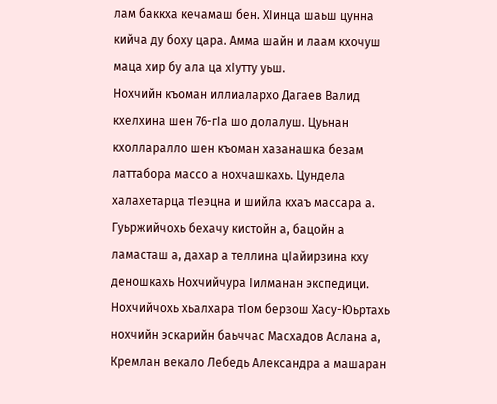лам баккха кечамаш бен. ХIинца шаьш цунна кийча ду боху цара. Амма шайн и лаам кхочуш маца хир бу ала ца хIутту уьш.
Нохчийн къоман иллиалархо Дагаев Валид кхелхина шен 76-гIа шо долалуш. Цуьнан кхолларалло шен къоман хазанашка безам латтабора массо а нохчашкахь. Цундела халахетарца тIеэцна и шийла кхаъ массара а.
Гуьржийчохь бехачу кистойн а, бацойн а ламасташ а, дахар а теллина цIайирзина кху деношкахь Нохчийчура Iилманан экспедици.
Нохчийчохь хьалхара тIом берзош Хасу-Юьртахь нохчийн эскарийн баьччас Масхадов Аслана а, Кремлан векало Лебедь Александра а машаран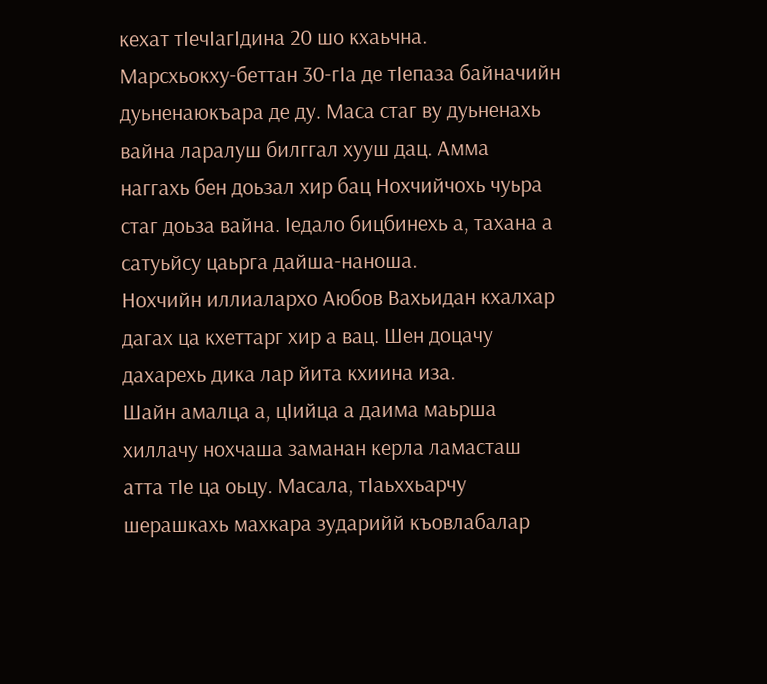кехат тIечIагIдина 20 шо кхаьчна.
Марсхьокху-беттан 30-гIа де тIепаза байначийн дуьненаюкъара де ду. Маса стаг ву дуьненахь вайна ларалуш билггал хууш дац. Амма наггахь бен доьзал хир бац Нохчийчохь чуьра стаг доьза вайна. Iедало бицбинехь а, тахана а сатуьйсу цаьрга дайша-наноша.
Нохчийн иллиалархо Аюбов Вахьидан кхалхар дагах ца кхеттарг хир а вац. Шен доцачу дахарехь дика лар йита кхиина иза.
Шайн амалца а, цIийца а даима маьрша хиллачу нохчаша заманан керла ламасташ атта тIе ца оьцу. Масала, тIаьххьарчу шерашкахь махкара зударийй къовлабалар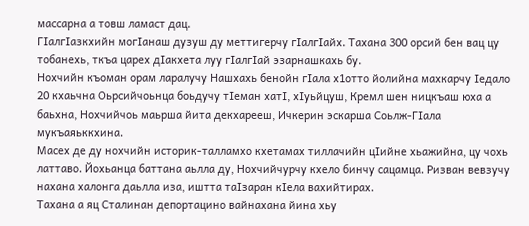массарна а товш ламаст дац.
ГIалгIазкхийн могIанаш дузуш ду меттигерчу гIалгIайх. Тахана 300 орсий бен вац цу тобанехь, ткъа царех дIакхета луу гIалгIай эзарнашкахь бу.
Нохчийн къоман орам ларалучу Нашхахь бенойн гIала х1отто йолийна махкарчу Iедало
20 кхаьчна Оьрсийчоьнца боьдучу тIеман хатI, хIуьйцуш, Кремл шен ницкъаш юха а баьхна, Нохчийчоь маьрша йита декхарееш, Ичкерин эскарша Соьлж-ГIала мукъаяьккхина.
Масех де ду нохчийн историк-талламхо кхетамах тиллачийн цIийне хьажийна, цу чохь латтаво. Йохьанца баттана аьлла ду, Нохчийчурчу кхело бинчу сацамца. Ризван вевзучу нахана халонга даьлла иза, иштта таIзаран кIела вахийтирах.
Тахана а яц Сталинан депортацино вайнахана йина хьу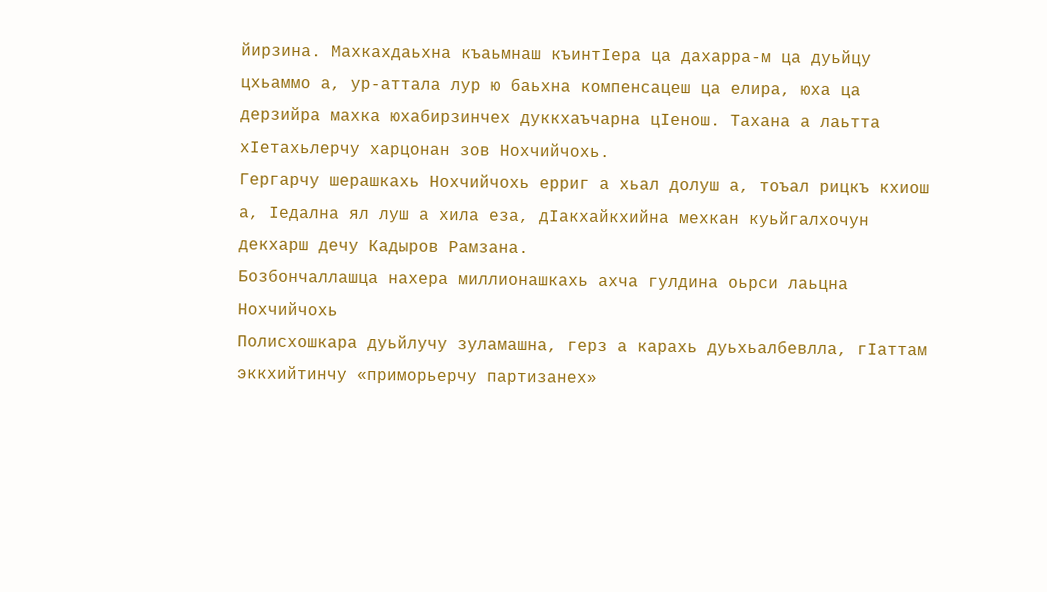йирзина. Махкахдаьхна къаьмнаш къинтIера ца дахарра-м ца дуьйцу цхьаммо а, ур-аттала лур ю баьхна компенсацеш ца елира, юха ца дерзийра махка юхабирзинчех дуккхаъчарна цIенош. Тахана а лаьтта хIетахьлерчу харцонан зов Нохчийчохь.
Гергарчу шерашкахь Нохчийчохь ерриг а хьал долуш а, тоъал рицкъ кхиош а, Iедална ял луш а хила еза, дIакхайкхийна мехкан куьйгалхочун декхарш дечу Кадыров Рамзана.
Бозбончаллашца нахера миллионашкахь ахча гулдина оьрси лаьцна Нохчийчохь
Полисхошкара дуьйлучу зуламашна, герз а карахь дуьхьалбевлла, гIаттам эккхийтинчу «приморьерчу партизанех»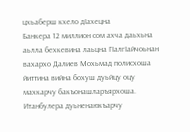цхьаберш кхело дIахецна
Банкера 12 миллион сом ахча даьхьна аьлла бехкевина лаьцна ГIалгIайчоьнан вахархо Далиев Мохьмад полисхоша йиттина вийна бохуш дуьйцу оцу махкарчу бакъонашларъярхоша.
Итанбулера дуьненаюкъарчу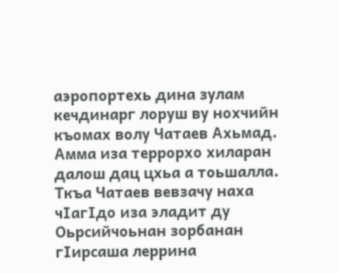аэропортехь дина зулам кечдинарг лоруш ву нохчийн къомах волу Чатаев Ахьмад. Амма иза террорхо хиларан далош дац цхьа а тоьшалла. Ткъа Чатаев вевзачу наха чIагIдо иза эладит ду Оьрсийчоьнан зорбанан гIирсаша леррина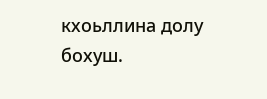кхоьллина долу бохуш.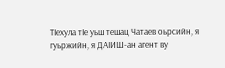ТIехула тIе уьш тешац Чатаев оьрсийн, я гуьржийн, я ДАIИШ-ан агент ву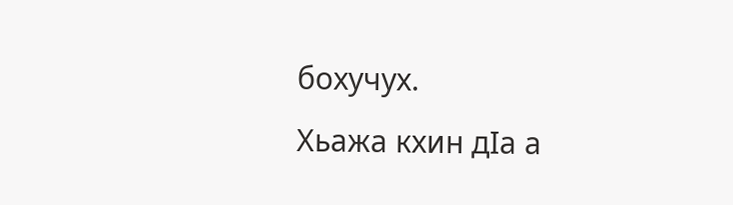бохучух.
Хьажа кхин дIа а